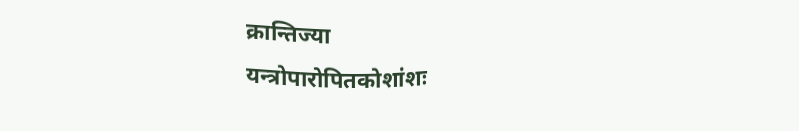क्रान्तिज्या
यन्त्रोपारोपितकोशांशः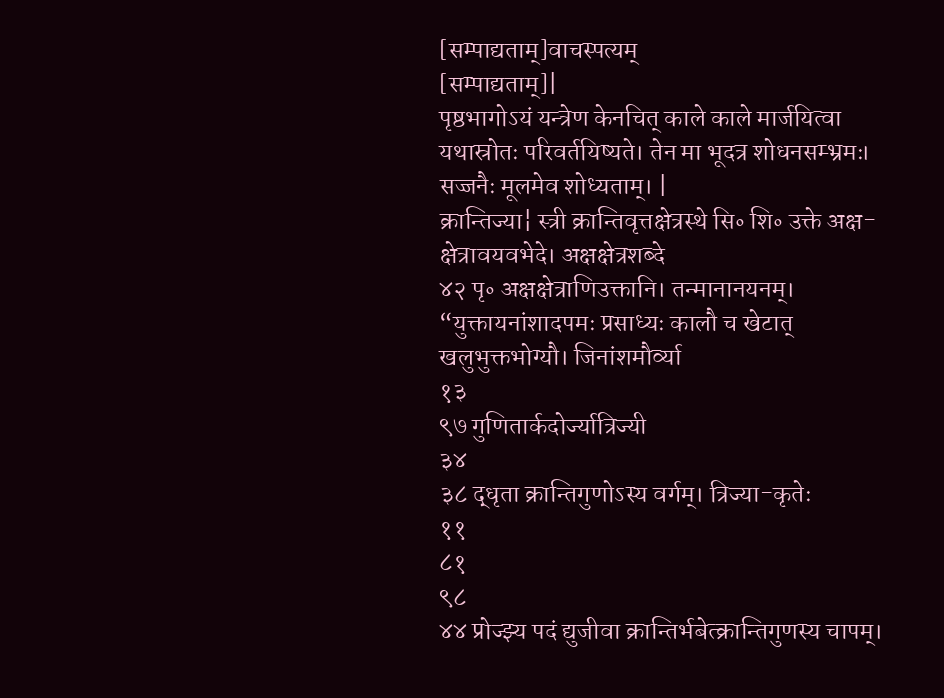[सम्पाद्यताम्]वाचस्पत्यम्
[सम्पाद्यताम्]|
पृष्ठभागोऽयं यन्त्रेण केनचित् काले काले मार्जयित्वा यथास्रोतः परिवर्तयिष्यते। तेन मा भूदत्र शोधनसम्भ्रमः। सज्जनैः मूलमेव शोध्यताम्। |
क्रान्तिज्या¦ स्त्री क्रान्तिवृत्तक्षेत्रस्थे सि॰ शि॰ उक्ते अक्ष-क्षेत्रावयवभेदे। अक्षक्षेत्रशब्दे
४२ पृ॰ अक्षक्षेत्राणिउक्तानि। तन्मानानयनम्।
“युक्तायनांशादपमः प्रसाध्यः कालौ च खेटात् खलुभुक्तभोग्यौ। जिनांशमौर्व्या
१३
९७ गुणितार्कदोर्ज्यात्रिज्यी
३४
३८ द्धृता क्रान्तिगुणोऽस्य वर्गम्। त्रिज्या-कृतेः
११
८१
९८
४४ प्रोज्झ्य पदं द्युजीवा क्रान्तिर्भबेत्क्रान्तिगुणस्य चापम्।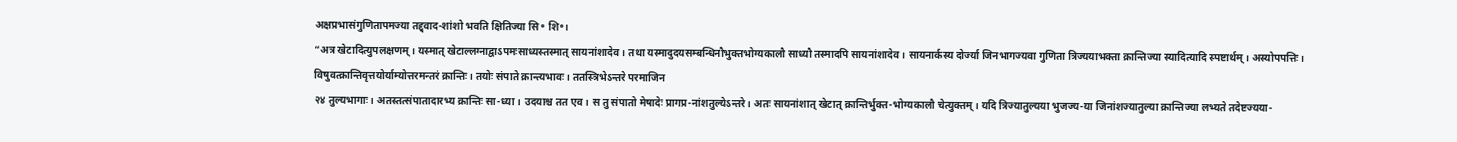अक्षप्रभासंगुणितापमज्या तद्द्वाद-शांशो भवति क्षितिज्या सि॰ शि॰।
“अत्र खेटादित्युपलक्षणम्। यस्मात् खेटाल्लग्नाद्वाऽपमःसाध्यस्तस्मात् सायनांशादेव। तथा यस्मादुदयसम्बन्धिनौभुक्तभोग्यकालौ साध्यौ तस्मादपि सायनांशादेव। सायनार्कस्य दोर्ज्या जिनभागज्यवा गुणिता त्रिज्ययाभक्ता क्रान्तिज्या स्यादित्यादि स्पष्टार्थम्। अस्योपपत्तिः। विषुवत्क्रान्तिवृत्तयोर्याम्योत्तरमन्तरं क्रान्तिः। तयोः संपाते क्रान्त्यभावः। ततस्त्रिभेऽन्तरे परमाजिन
२४ तुल्यभागाः। अतस्तत्संपातादारभ्य क्रान्तिः सा-ध्या। उदयाश्च तत एव। स तु संपातो मेषादेः प्रागप्र-नांशतुल्येऽन्तरे। अतः सायनांशात् खेटात् क्रान्तिर्भुक्त-भोग्यकालौ चेत्युक्तम्। यदि त्रिज्यातुल्यया भुजज्य-या जिनांशज्यातुल्या क्रान्तिज्या लभ्यते तदेष्टज्यया-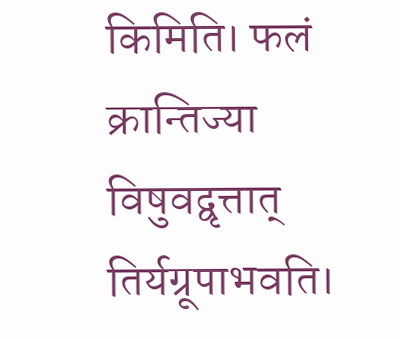किमिति। फलं क्रान्तिज्या विषुवद्वृत्तात् तिर्यग्रूपाभवति।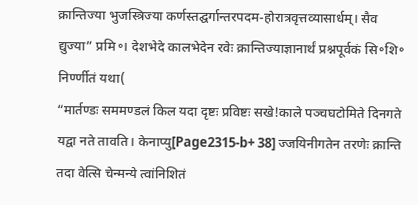क्रान्तिज्या भुजस्त्रिज्या कर्णस्तद्घर्गान्तरपदम-होरात्रवृत्तव्यासार्धम्। सैव द्युज्या” प्रमि॰। देशभेदे कालभेदेन रवेः क्रान्तिज्याज्ञानार्थं प्रश्नपूर्वकं सि॰शि॰ निर्ण्णीतं यथा(
“मार्तण्डः सममण्डलं किल यदा दृष्टः प्रविष्टः सखे!काले पञ्चघटोमिते दिनगते यद्वा नते तावति। केनाप्यु[Page2315-b+ 38] ज्जयिनीगतेन तरणेः क्रान्ति तदा वेत्सि चेन्मन्ये त्वांनिशितं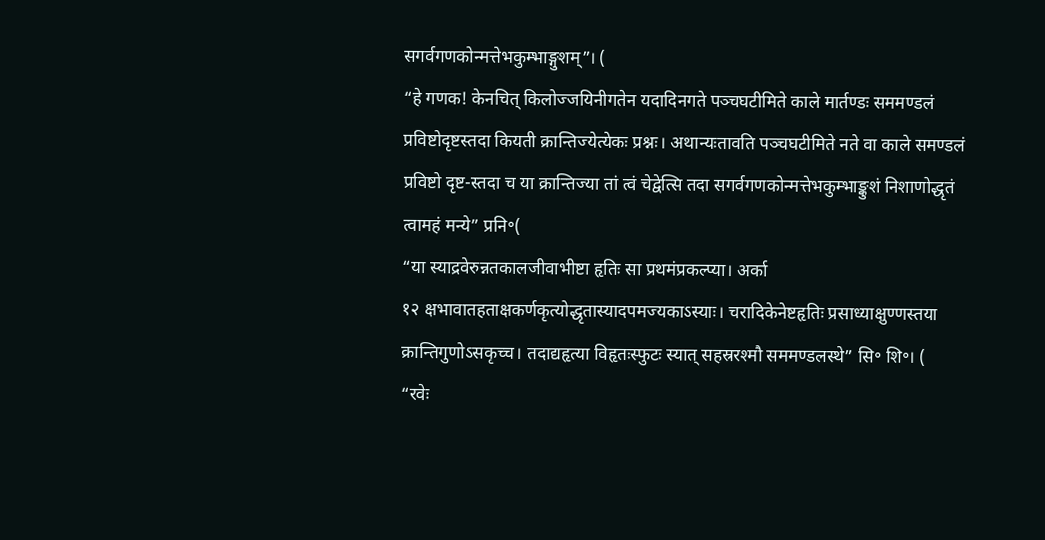सगर्वगणकोन्मत्तेभकुम्भाङ्गुशम्”। (
“हे गणक! केनचित् किलोज्जयिनीगतेन यदादिनगते पञ्चघटीमिते काले मार्तण्डः सममण्डलं प्रविष्टोदृष्टस्तदा कियती क्रान्तिज्येत्येकः प्रश्नः। अथान्यःतावति पञ्चघटीमिते नते वा काले समण्डलं प्रविष्टो दृष्ट-स्तदा च या क्रान्तिज्या तां त्वं चेद्वेत्सि तदा सगर्वगणकोन्मत्तेभकुम्भाङ्कुशं निशाणोद्धृतं त्वामहं मन्ये” प्रनि॰(
“या स्याद्रवेरुन्नतकालजीवाभीष्टा हृतिः सा प्रथमंप्रकल्प्या। अर्का
१२ क्षभावातहताक्षकर्णकृत्योद्धृतास्यादपमज्यकाऽस्याः। चरादिकेनेष्टहृतिः प्रसाध्याक्षुण्णस्तया क्रान्तिगुणोऽसकृच्च। तदाद्यहृत्या विहृतःस्फुटः स्यात् सहस्ररश्मौ सममण्डलस्थे” सि॰ शि॰। (
“रवेः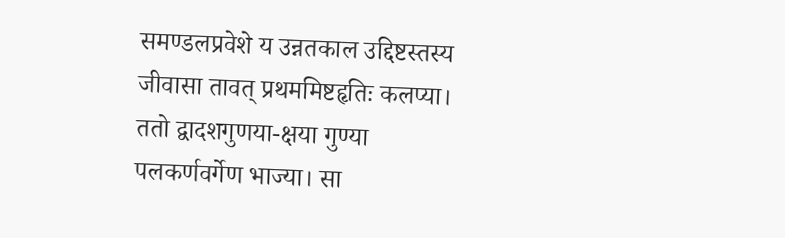समण्डलप्रवेशे य उन्नतकाल उद्दिष्टस्तस्य जीवासा तावत् प्रथममिष्टहृतिः कलप्या। ततो द्वादशगुणया-क्षया गुण्या पलकर्णवर्गेण भाज्या। सा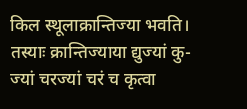किल स्थूलाक्रान्तिज्या भवति। तस्याः क्रान्तिज्याया द्युज्यां कु-ज्यां चरज्यां चरं च कृत्वा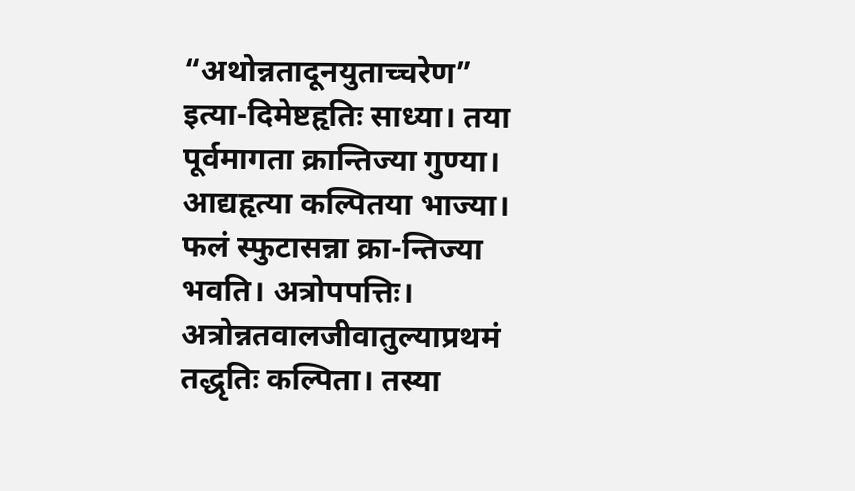“अथोन्नतादूनयुताच्चरेण” इत्या-दिमेष्टहृतिः साध्या। तया पूर्वमागता क्रान्तिज्या गुण्या। आद्यहृत्या कल्पितया भाज्या। फलं स्फुटासन्ना क्रा-न्तिज्या भवति। अत्रोपपत्तिः। अत्रोन्नतवालजीवातुल्याप्रथमं तद्धृतिः कल्पिता। तस्या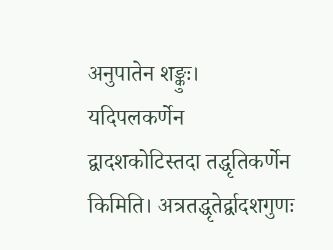अनुपातेन शङ्कुः। यदिपलकर्णेन द्वादशकोटिस्तदा तद्धृतिकर्णेन किमिति। अत्रतद्धृतेर्द्वादशगुणः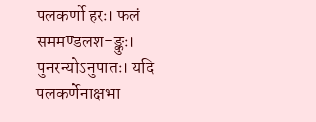पलकर्णो हरः। फलं सममण्डलश-ङ्कुः। पुनरन्योऽनुपातः। यदि पलकर्णेनाक्षभा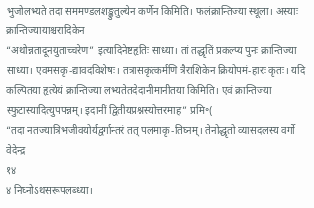भुजोलभ्यते तदा सममण्डलशङ्कुतुल्येन कर्णेन किमिति। फलंक्रान्तिज्या स्थूला। अस्याः क्रान्तिज्यायाश्चरादिकेन
“अथोन्नतादूनयुताच्चरेण” इत्यादिनेष्टहृतिः साध्या। तां तद्धृतिं प्रकल्प्य पुनः क्रान्तिज्या साध्या। एवमसकृ-द्यावदविशेषः। तत्रासकृत्कर्मणि त्रैराशिकेन क्रियोपमं-हारः कृतः। यदि कल्पितया हृत्येयं क्रान्तिज्या लभ्यतेतदेदानीमानीतया किमिति। एवं क्रान्तिज्या स्फुटास्यादित्युपपन्नम्। इदानीं द्वितीयप्रश्नस्योत्तरमाह” प्रमि॰(
“तदा नतज्यात्रिभजीवयोर्यद्वर्गान्तरं तत् पलमाकृ-तिघ्नम्। तेनोद्धृतो व्यासदलस्य वर्गो वेदेन्द्र
१४
४ निघ्नोऽथसरूपलब्ध्या।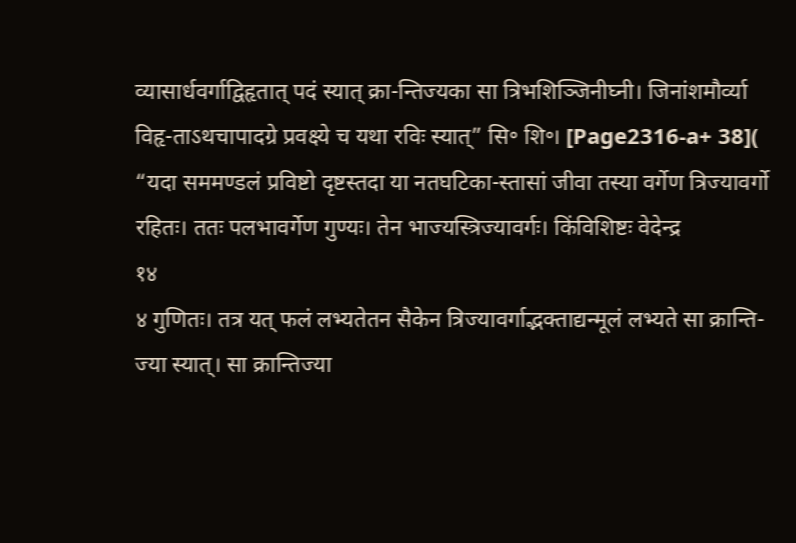व्यासार्धवर्गाद्विहृतात् पदं स्यात् क्रा-न्तिज्यका सा त्रिभशिञ्जिनीघ्नी। जिनांशमौर्व्या विहृ-ताऽथचापादग्रे प्रवक्ष्ये च यथा रविः स्यात्” सि॰ शि॰। [Page2316-a+ 38](
“यदा सममण्डलं प्रविष्टो दृष्टस्तदा या नतघटिका-स्तासां जीवा तस्या वर्गेण त्रिज्यावर्गो रहितः। ततः पलभावर्गेण गुण्यः। तेन भाज्यस्त्रिज्यावर्गः। किंविशिष्टः वेदेन्द्र
१४
४ गुणितः। तत्र यत् फलं लभ्यतेतन सैकेन त्रिज्यावर्गाद्भक्ताद्यन्मूलं लभ्यते सा क्रान्ति-ज्या स्यात्। सा क्रान्तिज्या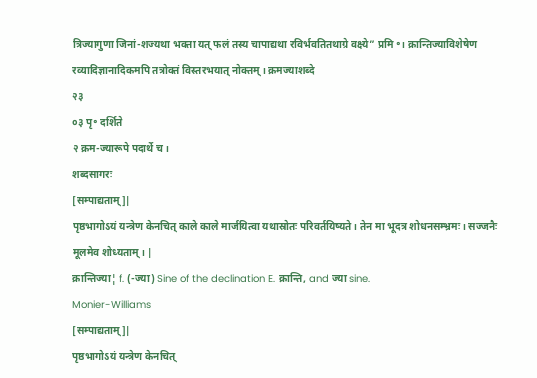त्रिज्यागुणा जिनां-शज्यथा भक्ता यत् फलं तस्य चापाद्यथा रविर्भवतितथाग्रे वक्ष्ये” प्रमि॰। क्रान्तिज्याविशेषेण रव्यादिज्ञानादिकमपि तत्रोक्तं विस्तरभयात् नोक्तम्। क्रमज्याशब्दे
२३
०३ पृ॰ दर्शिते
२ क्रम-ज्यारूपे पदार्थे च।
शब्दसागरः
[सम्पाद्यताम्]|
पृष्ठभागोऽयं यन्त्रेण केनचित् काले काले मार्जयित्वा यथास्रोतः परिवर्तयिष्यते। तेन मा भूदत्र शोधनसम्भ्रमः। सज्जनैः मूलमेव शोध्यताम्। |
क्रान्तिज्या¦ f. (-ज्या) Sine of the declination E. क्रान्ति, and ज्या sine.
Monier-Williams
[सम्पाद्यताम्]|
पृष्ठभागोऽयं यन्त्रेण केनचित्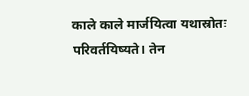काले काले मार्जयित्वा यथास्रोतः परिवर्तयिष्यते। तेन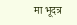मा भूदत्र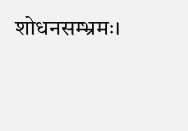शोधनसम्भ्रमः।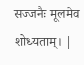सज्जनैः मूलमेव शोध्यताम्। |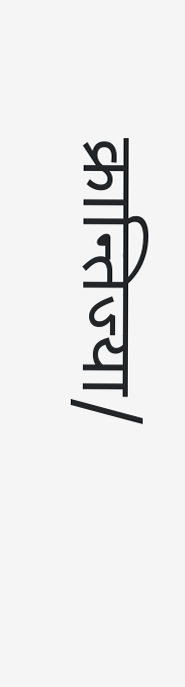क्रान्तिज्या/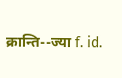क्रान्ति--ज्या f. id.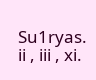Su1ryas. ii , iii , xi.